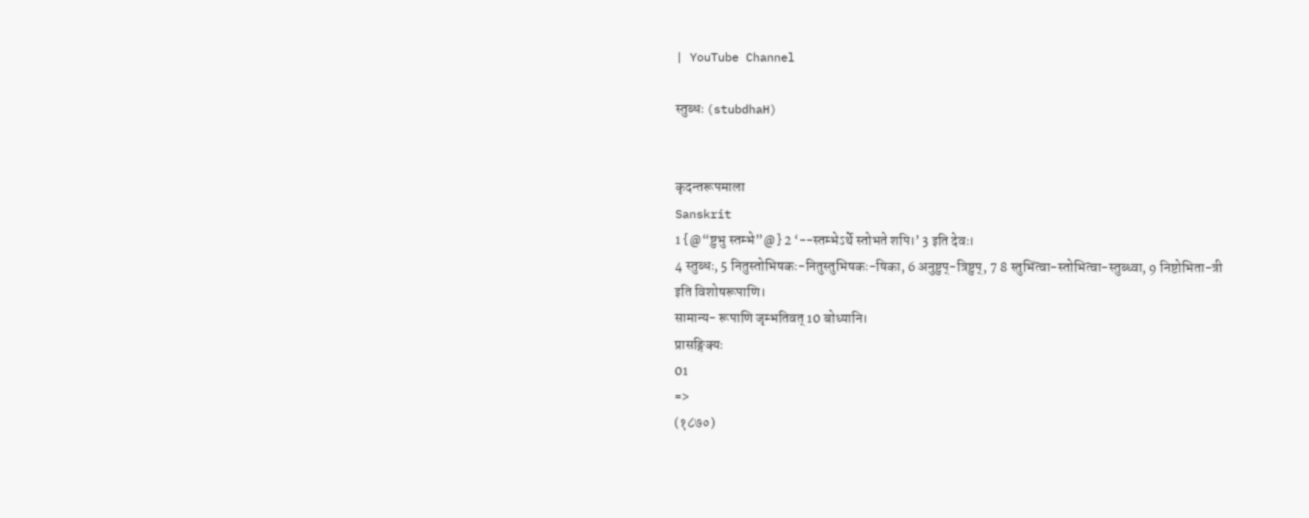| YouTube Channel

स्तुब्धः (stubdhaH)


कृदन्तरूपमाला
Sanskrit
1 {@“ष्टुभु स्तम्भे”@} 2 ‘--स्तम्भेऽर्थे स्तोभते शपि।’ 3 इति देवः।
4 स्तुब्धः, 5 नितुस्तोभिषकः-नितुस्तुभिषकः-षिका, 6 अनुष्टुप्-त्रिष्टुप्, 7 8 स्तुभिंत्वा-स्तोभित्वा-स्तुब्ध्वा, 9 निष्टोभिता-त्री
इति विशोषरूपाणि।
सामान्य- रूपाणि जृम्भतिवत् 10 बोध्यानि।
प्रासङ्गिक्यः
01
=>
(१८७०)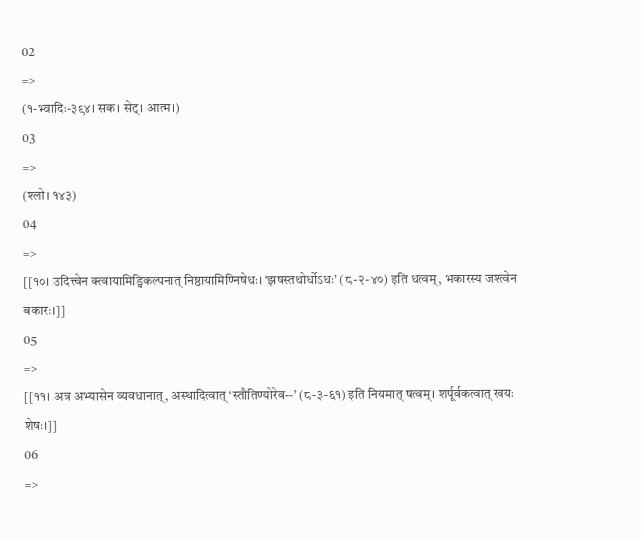02
=>
(१-भ्वादिः-३९४। सक। सेट्। आत्म।)
03
=>
(श्लो। १४३)
04
=>
[[१०। उदित्त्वेन क्त्वायामिड्विकल्पनात् निष्ठायामिण्निषेधः। ‘झषस्तथोर्धोऽधः’ (८-२-४०) इति धत्वम्, भकारस्य जश्त्वेन बकारः।]]
05
=>
[[११। अत्र अभ्यासेन व्यवधानात्, अस्थादित्वात् ‘स्तौतिण्योरेव--’ (८-३-६१) इति नियमात् षत्वम्। शर्पूर्वकत्वात् खयः शेषः।]]
06
=>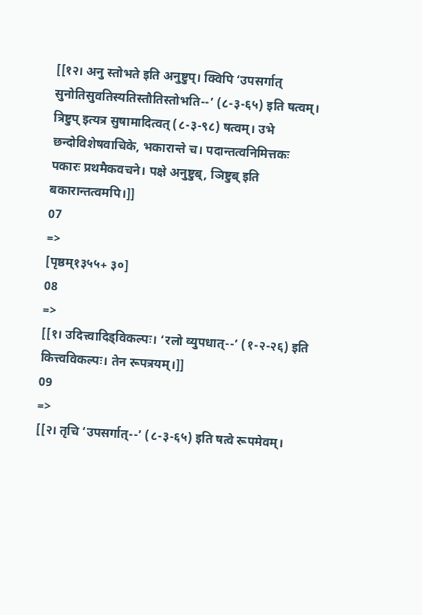[[१२। अनु स्तोभते इति अनुष्टुप्। क्विपि ‘उपसर्गात् सुनोतिसुवतिस्यतिस्तौतिस्तोभति--’ (८-३-६५) इति षत्वम्। त्रिष्टुप् इत्यत्र सुषामादित्वत् (८-३-९८) षत्वम्। उभे छन्दोविशेषवाचिके, भकारान्ते च। पदान्तत्वनिमित्तकः पकारः प्रथमैकवचने। पक्षे अनुष्टुब्, ञिष्टुब् इति बकारान्तत्वमपि।]]
07
=>
[पृष्ठम्१३५५+ ३०]
08
=>
[[१। उदित्त्वादिड्विकल्पः। ‘रलो व्युपधात्--’ (१-२-२६) इति कित्त्वविकल्पः। तेन रूपत्रयम्।]]
09
=>
[[२। तृचि ‘उपसर्गात्--’ (८-३-६५) इति षत्वे रूपमेवम्।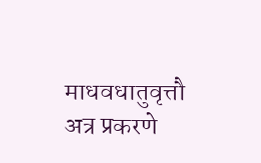माधवधातुवृत्तौ अत्र प्रकरणे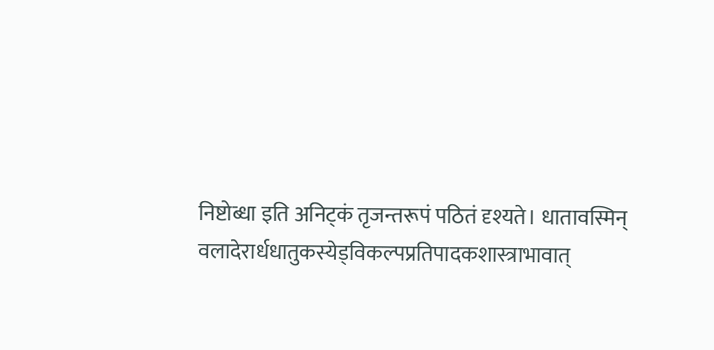निष्टोब्धा इति अनिट्कं तृजन्तरूपं पठितं दृश्यते। धातावस्मिन् वलादेरार्धधातुकस्येड्विकल्पप्रतिपादकशास्त्राभावात्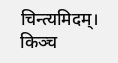चिन्त्यमिदम्। किञ्च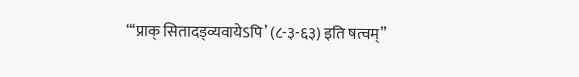“‘प्राक् सितादड्व्यवायेऽपि’ (८-३-६३) इति षत्वम्”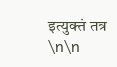इत्युक्तं तत्र
\n\n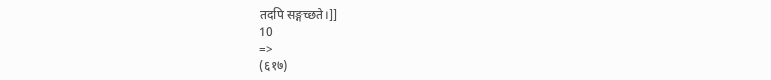तदपि सङ्गच्छते।]]
10
=>
(६१७)